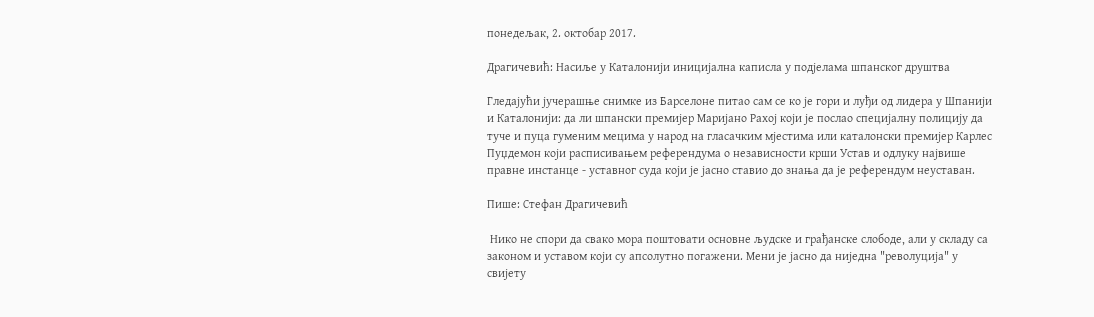понедељак, 2. октобар 2017.

Драгичевић: Насиље у Каталонији иницијална каписла у подјелама шпанског друштва

Гледајући јучерашње снимке из Барселоне питао сам се ко је гори и луђи од лидера у Шпанији и Каталонији: да ли шпански премијер Маријано Рахој који је послао специјалну полицију да туче и пуца гуменим мецима у народ на гласачким мјестима или каталонски премијер Карлес Пуџдемон који расписивањем референдума о независности крши Устав и одлуку највише правне инстанце - уставног суда који је јасно ставио до знања да је референдум неуставан.

Пише: Стефан Драгичевић

 Нико не спори да свако мора поштовати основне људске и грађанске слободе, али у складу са законом и уставом који су апсолутно погажени. Мени је јасно да ниједна "револуција" у свијету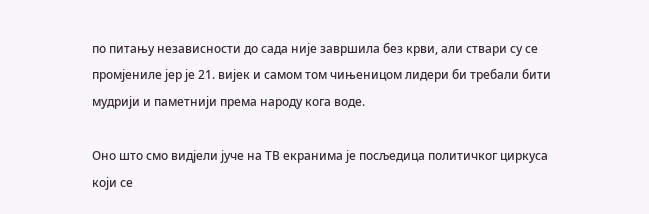по питању независности до сада није завршила без крви, али ствари су се промјениле јер је 21. вијек и самом том чињеницом лидери би требали бити мудрији и паметнији према народу кога воде.

Оно што смо видјели јуче на ТВ екранима је посљедица политичког циркуса који се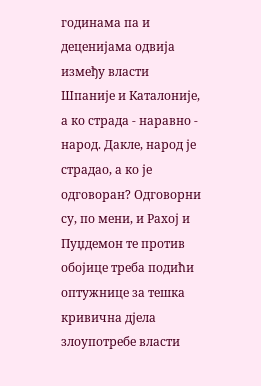годинама па и деценијама одвија између власти Шпаније и Каталоније, а ко страда - наравно - народ. Дакле, народ је страдао, а ко је одговоран? Одговорни су, по мени, и Рахој и Пуџдемон те против обојице треба подићи оптужнице за тешка кривична дјела злоупотребе власти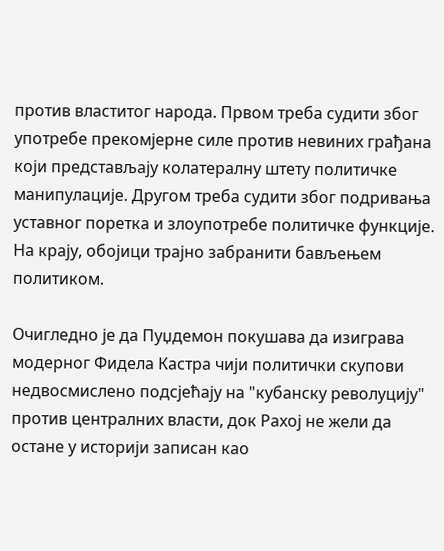против властитог народа. Првом треба судити због употребе прекомјерне силе против невиних грађана који представљају колатералну штету политичке манипулације. Другом треба судити због подривања уставног поретка и злоупотребе политичке функције. На крају, обојици трајно забранити бављењем политиком.

Очигледно је да Пуџдемон покушава да изиграва модерног Фидела Кастра чији политички скупови недвосмислено подсјећају на "кубанску револуцију" против централних власти, док Рахој не жели да остане у историји записан као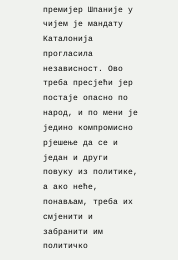премијер Шпаније у чијем је мандату Каталонија прогласила независност. Ово треба пресјећи јер постаје опасно по народ, и по мени је једино компромисно рјешење да се и један и други повуку из политике, а ако неће, понављам, треба их смјенити и забранити им политичко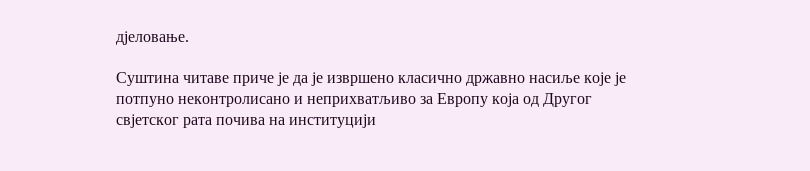дјеловање.

Суштина читаве приче је да је извршено класично државно насиље које је потпуно неконтролисано и неприхватљиво за Европу која од Другог свјетског рата почива на институцији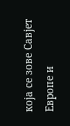која се зове Савјет Европе и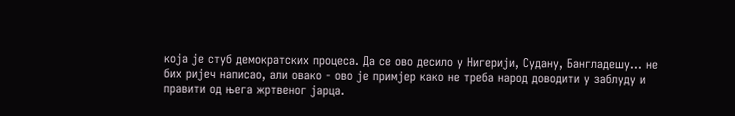која је стуб демократских процеса. Да се ово десило у Нигерији, Судану, Бангладешу... не бих ријеч написао, али овако - ово је примјер како не треба народ доводити у заблуду и правити од њега жртвеног јарца.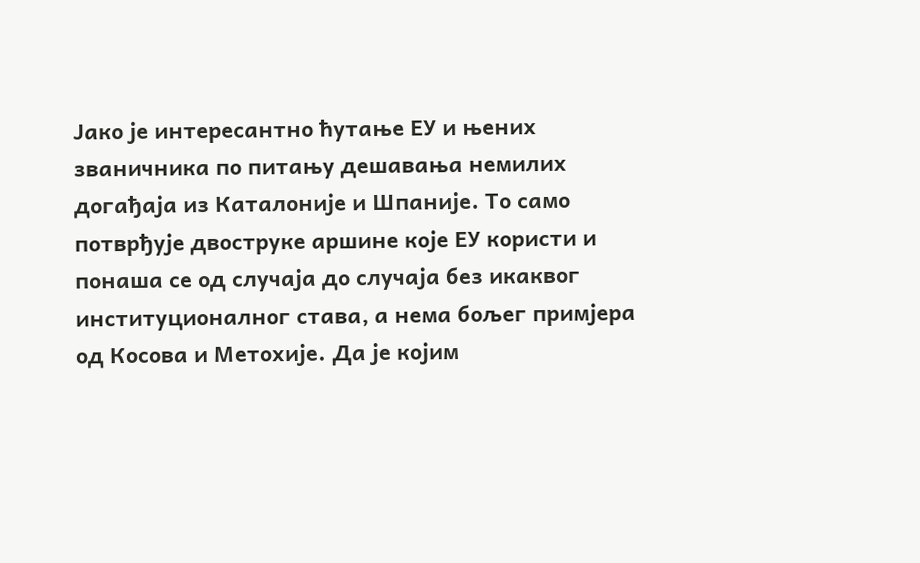Јако је интересантно ћутање ЕУ и њених званичника по питању дешавања немилих догађаја из Каталоније и Шпаније. То само потврђује двоструке аршине које ЕУ користи и понаша се од случаја до случаја без икаквог институционалног става, а нема бољег примјера од Косова и Метохије. Да је којим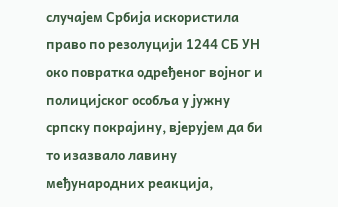случајем Србија искористила право по резолуцији 1244 СБ УН око повратка одређеног војног и полицијског особља у јужну српску покрајину, вјерујем да би то изазвало лавину међународних реакција,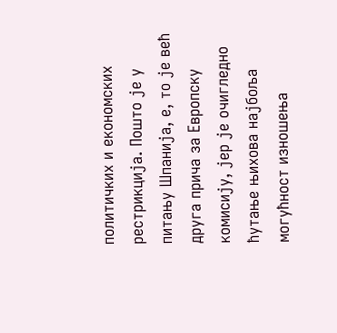политичких и економских рестрикција. Пошто је у питању Шпанија, е, то је већ друга прича за Европску комисију, јер је очигледно ћутање њихова најбоља могућност изношења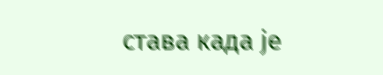става када је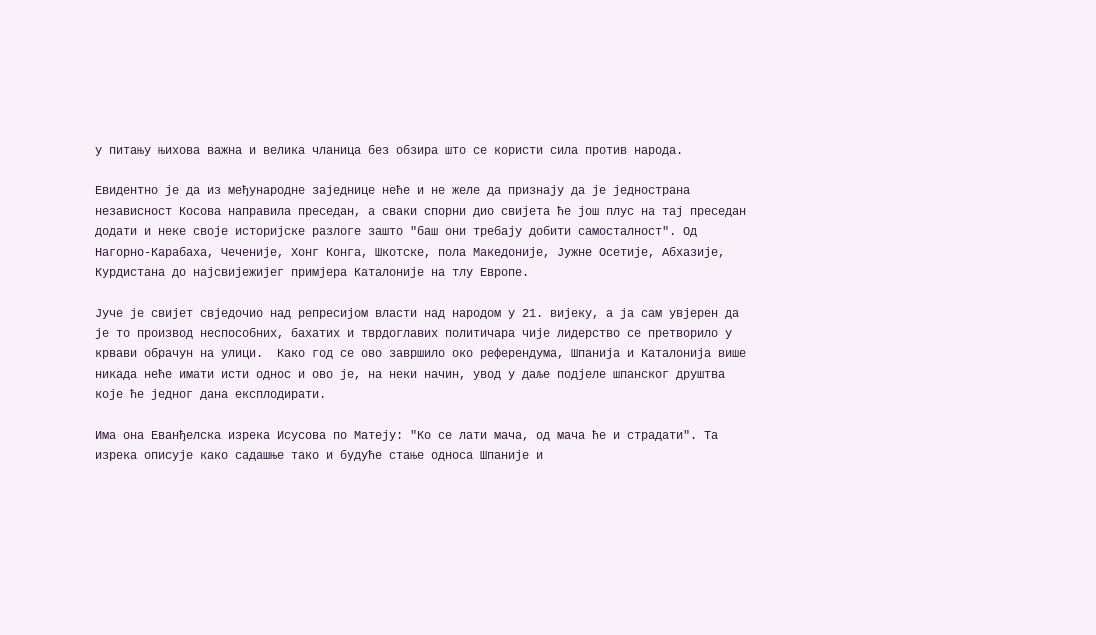у питању њихова важна и велика чланица без обзира што се користи сила против народа.

Евидентно је да из међународне заједнице неће и не желе да признају да је једнострана независност Косова направила преседан, а сваки спорни дио свијета ће још плус на тај преседан додати и неке своје историјске разлоге зашто "баш они требају добити самосталност". Од Нагорно-Карабаха, Чеченије, Хонг Конга, Шкотске, пола Македоније, Јужне Осетије, Абхазије, Курдистана до најсвијежијег примјера Каталоније на тлу Европе.

Јуче је свијет свједочио над репресијом власти над народом у 21. вијеку, а ја сам увјерен да је то производ неспособних, бахатих и тврдоглавих политичара чије лидерство се претворило у крвави обрачун на улици.  Како год се ово завршило око референдума, Шпанија и Каталонија више никада неће имати исти однос и ово је, на неки начин, увод у даље подјеле шпанског друштва које ће једног дана експлодирати.

Има она Еванђелска изрека Исусова по Матеју: "Ко се лати мача, од мача ће и страдати". Та изрека описује како садашње тако и будуће стање односа Шпаније и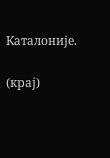Каталоније.

(крај)